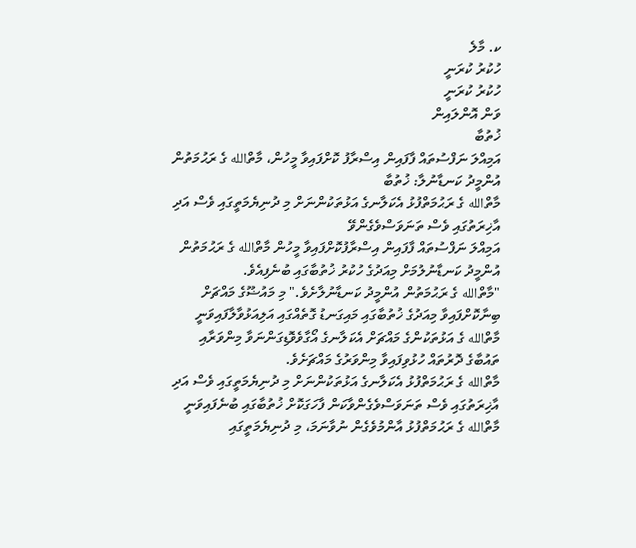ކ. މާލެ
ހުކުރު ކުރަނީ
ހުކުރު ކުރަނީ
ވަން އޮންލައިން
ޚުތުބާ
އަމިއްލަ ނަފްސުތައް ފާފައިން އިސްރާފު ކޮށްފައިވާ މީހުން، މާތްالله ގެ ރަޙުމަތުން އުންމީދު ކަނޑާނުލާ: ޚުތުބާ
މާތްالله ގެ ރަޙުމަތްފުޅު އެކަލާނގެ އަޅުތަކުންނަށް މި ދުނިޔެމަތީގައި ވެސް އަދި އާޚިރަތުގައި ވެސް ތަނަވަސްވެގެންވޭ
އަމިއްލަ ނަފްސުތައް ފާފައިން އިސްރާފުކޮށްފައިވާ މީހުން މާތްالله ގެ ރަޙުމަތުން އުންމީދު ކަނޑާނުލުމަށް މިއަދުގެ ހުކުރު ޚުތުބާގައި ބުނެފިއެވެ.
"މާތްالله ގެ ރަޙުމަތުން އުންމީދު ކަނޑާނުލާށެވެ." މި މައުޟޫގެ މައްޗަށް ބިނާކޮށްފައިވާ މިއަދުގެ ޚުތުބާގައި މައިގަނޑު ގޮތެއްގައި އަލިއަޅުވާލާފައިވަނީ މާތްالله ގެ އަޅުތަކުންގެ މައްޗަށް އެކަލާނގެ އޯގާވެވޮޑިގަންނަވާ މިންވަރާއި ތައުބާގެ ދޮރުތައް ހުޅުވިފައިވާ މިންވަރުގެ މައްޗަށެވެ.
މާތްالله ގެ ރަޙުމަތްފުޅު އެކަލާނގެ އަޅުތަކުންނަށް މި ދުނިޔެމަތީގައި ވެސް އަދި އާޚިރަތުގައި ވެސް ތަނަވަސްވެގެންވާކަން ފާހަގަކޮށް ޚުތުބާގައި ބުނެފައިވަނީ މާތްالله ގެ ރަޙުމަތްފުޅު އާންމުވެގެން ނުވާނަމަ، މި ދުނިޔެމަތީގައި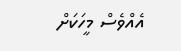އެއްވެސް މީހަކަށް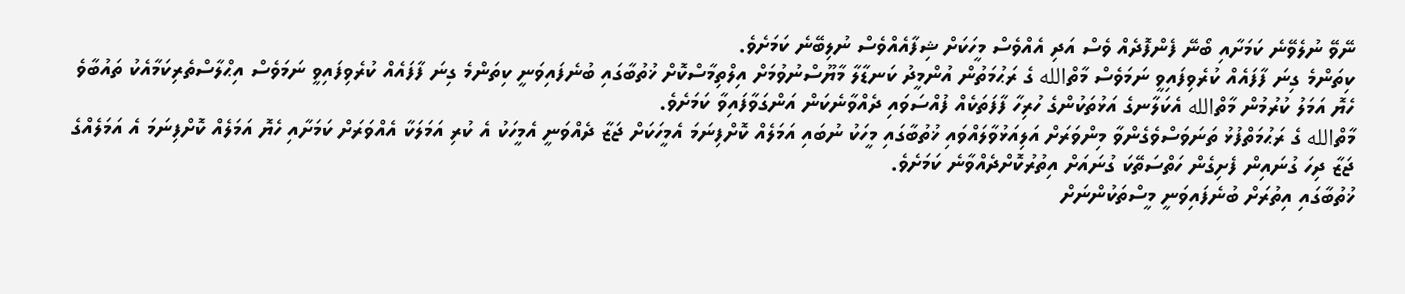ނޭވޭ ނުލެވޭނެ ކަމަށާއި ބޯނޭ ފެންފޮދެއް ވެސް އަދި އެއްވެސް މީހަކަށް ޝިފާއެއްވެސް ނުލިބޭނެ ކަމަށެވެ.
ކިތަންމެ ގިނަ ފާފައެއް ކުރެވިފައިވީ ނަމަވެސް މާތްالله ގެ ރަޙުމަތުން އުންމީދު ކަނޑާލާ މާޔޫސްނުވުމަށް އިލްތިމާސްކޮށް ޚުތުބާގައި ބުނެފައިވަނީ ކިތަންމެ ގިނަ ފާފައެއް ކުރެވިފައިވީ ނަމަވެސް އިޙްލާސްތެރިކަމާއެކު ތައުބާވެ ހެޔޮ އަމަލު ކުރުމުން މާތްالله އެކަލާނގެ އަޅުތަކުންގެ ހުރިހާ ފާފަތަކެއް ފުއްސަވައި ދެއްވާނެކަން އަންގަވާފައިވާ ކަމަށެވެ.
މާތްالله ގެ ރަޙުމަތްފުޅު ތަނަވަސްވެގެންވާ މިންވަރަށް އަލިއަޅުވާލައްވައި ޚުތުބާގައި މީހަކު ނުބައި އަމަލެއް ކޮށްފިނަމަ އެމީހަކަށް ޖަޒާ ދެއްވަނީ އެމީހަކު އެ ކުރި އަމަލަކާ އެއްވަރަށް ކަމަށާއި ހެޔޮ އަމަލެއް ކޮށްފިނަމަ އެ އަމަލެއްގެ ޖަޒާ ދިހަ ގުނައިން ފެށިގެން ހަތްސަތޭކަ ގުނައަށް އިތުރުކޮށްދެއްވާނެ ކަމަށެވެ.
ޚުތުބާގައި އިތުރަށް ބުނެފައިވަނީ މީސްތަކުންނަށް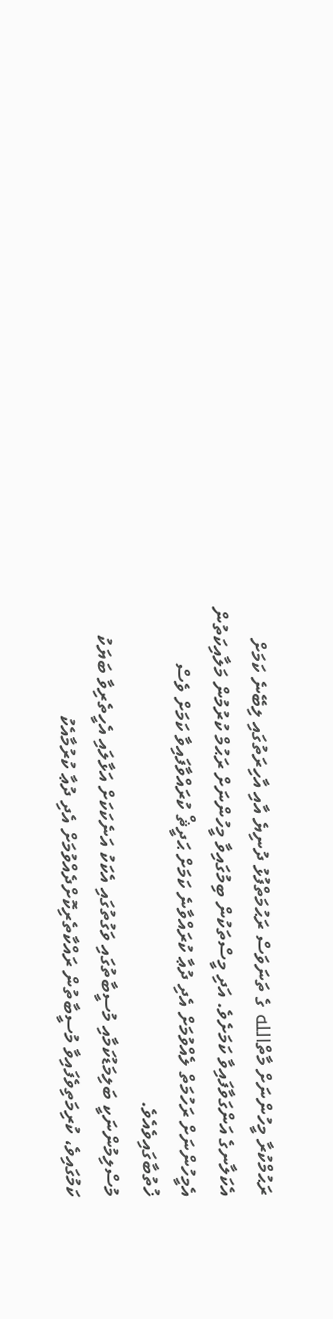ރަޙުމްކުރާ މީހުންނަށް މާތްالله ގެ ތަނަވަސް ރަޙުމަތްފުޅު ދުނިޔެ އާއި އާހިރަތުގައި ލިބޭނެ ކަމަށް އެކަލާނގެ އަންގަވާފައިވާ ކަމަށެވެ. އަދި މީސްތަކުން ބިމުގައިވާ މީހުންނަށް ރަޙުމް ކުރުމުން މަލާއިކަތުން އެމީހުންނަށް ރަހުމަތް ލެއްވުމަށް އެދި ދުޢާ ކުރައްވާނެ ކަމަށް ޙަދީޘް ކުރައްވާފައިވާ ކަމަށް ވެސް ޚުތުބާގައިވެއެވެ.
މުސްލިމުންނަކީ ބަލިމަޑުކަމާއި މުސީބާތުގައި ވަގުތުގައި އެކަކު އަނެކަކަށް އަޅާލައި އެހީތެރިވާ ބަޔަކު ކަމުގައިވެ، ކުރިމަތިވެފައިވާ މުސީބާތުން ރައްކާތެރިކޮށްދެއްވުމަށް އެދި ދުޢާ ކުރުމާއެކު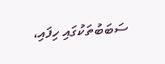ސަބަބުތަކުގައި ހިފައި،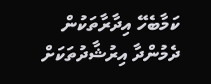ކަމާބެހޭ އިދާރާތަކުން ދެމުންދާ އިރުޝާދުތަކަށް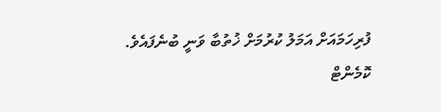ފުރިހަމައަށް އަމަލު ކުރުމަށް ޚުތުބާ ވަނީ ބުނެފައެވެ.
ކޮމެންޓް